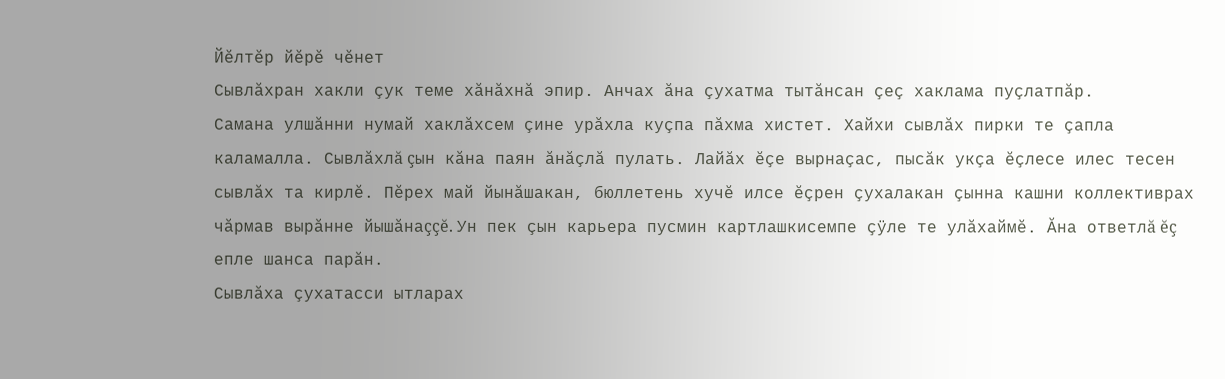Йĕлтĕр йĕрĕ чĕнет
Сывлăхран хакли çук теме хăнăхнă эпир. Анчах ăна çухатма тытăнсан çеç хаклама пуçлатпăр.
Самана улшăнни нумай хаклăхсем çине урăхла куçпа пăхма хистет. Хайхи сывлăх пирки те çапла каламалла. Сывлăхлă çын кăна паян ăнăçлă пулать. Лайăх ĕçе вырнаçас, пысăк укçа ĕçлесе илес тесен сывлăх та кирлĕ. Пĕрех май йынăшакан, бюллетень хучĕ илсе ĕçрен çухалакан çынна кашни коллективрах чăрмав вырăнне йышăнаççĕ. Ун пек çын карьера пусмин картлашкисемпе çÿле те улăхаймĕ. Ăна ответлă ĕç епле шанса парăн.
Сывлăха çухатасси ытларах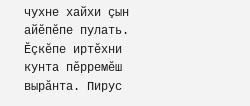чухне хайхи çын айĕпĕпе пулать. Ĕçкĕпе иртĕхни кунта пĕрремĕш вырăнта. Пирус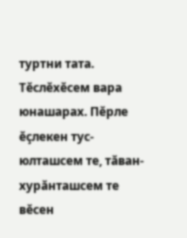туртни тата. Тĕслĕхĕсем вара юнашарах. Пĕрле ĕçлекен тус-юлташсем те, тăван-хурăнташсем те вĕсен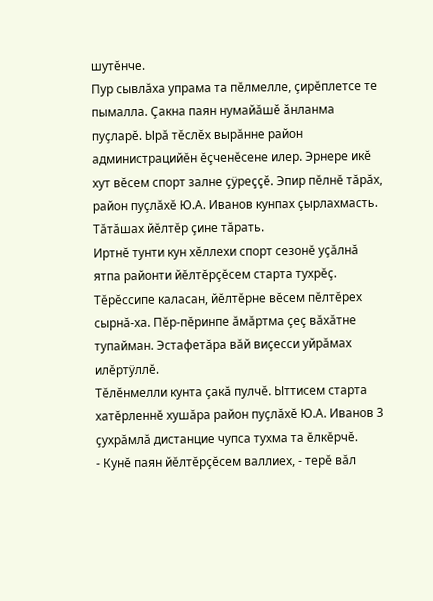шутĕнче.
Пур сывлăха упрама та пĕлмелле, çирĕплетсе те пымалла. Çакна паян нумайăшĕ ăнланма пуçларĕ. Ырă тĕслĕх вырăнне район администрацийĕн ĕçченĕсене илер. Эрнере икĕ хут вĕсем спорт залне çÿреççĕ. Эпир пĕлнĕ тăрăх, район пуçлăхĕ Ю.А. Иванов кунпах çырлахмасть. Тăтăшах йĕлтĕр çине тăрать.
Иртнĕ тунти кун хĕллехи спорт сезонĕ уçăлнă ятпа районти йĕлтĕрçĕсем старта тухрĕç. Тĕрĕссипе каласан, йĕлтĕрне вĕсем пĕлтĕрех сырнă-ха. Пĕр-пĕринпе ăмăртма çеç вăхăтне тупайман. Эстафетăра вăй виçесси уйрăмах илĕртÿллĕ.
Тĕлĕнмелли кунта çакă пулчĕ. Ыттисем старта хатĕрленнĕ хушăра район пуçлăхĕ Ю.А. Иванов 3 çухрăмлă дистанцие чупса тухма та ĕлкĕрчĕ.
- Кунĕ паян йĕлтĕрçĕсем валлиех, - терĕ вăл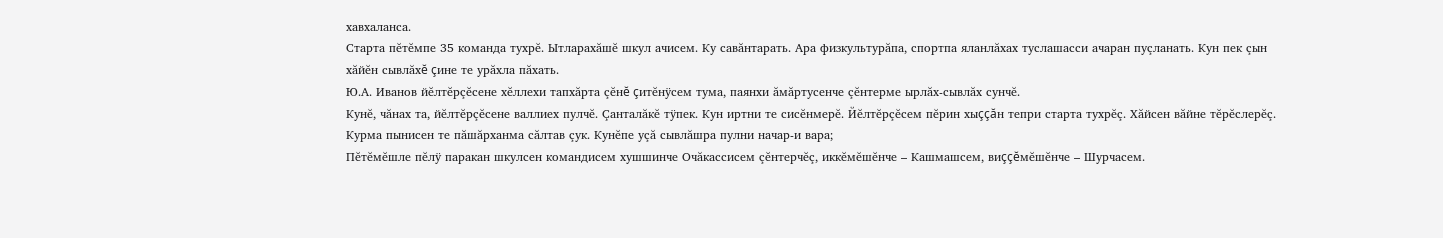хавхаланса.
Старта пĕтĕмпе 35 команда тухрĕ. Ытларахăшĕ шкул ачисем. Ку савăнтарать. Ара физкультурăпа, спортпа яланлăхах туслашасси ачаран пуçланать. Кун пек çын хăйĕн сывлăхĕ çине те урăхла пăхать.
Ю.А. Иванов йĕлтĕрçĕсене хĕллехи тапхăрта çĕнĕ çитĕнÿсем тума, паянхи ăмăртусенче çĕнтерме ырлăх-сывлăх сунчĕ.
Кунĕ, чăнах та, йĕлтĕрçĕсене валлиех пулчĕ. Çанталăкĕ тÿпек. Кун иртни те сисĕнмерĕ. Йĕлтĕрçĕсем пĕрин хыççăн тепри старта тухрĕç. Хăйсен вăйне тĕрĕслерĕç. Курма пынисен те пăшăрханма сăлтав çук. Кунĕпе уçă сывлăшра пулни начар-и вара;
Пĕтĕмĕшле пĕлÿ паракан шкулсен командисем хушшинче Очăкассисем çĕнтерчĕç, иккĕмĕшĕнче – Кашмашсем, виççĕмĕшĕнче – Шурчасем.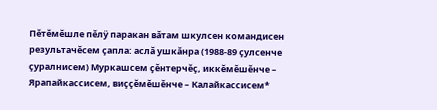Пĕтĕмĕшле пĕлÿ паракан вăтам шкулсен командисен результачĕсем çапла: аслă ушкăнра (1988-89 çулсенче çуралнисем) Муркашсем çĕнтерчĕç, иккĕмĕшĕнче – Ярапайкассисем, виççĕмĕшĕнче – Калайкассисем*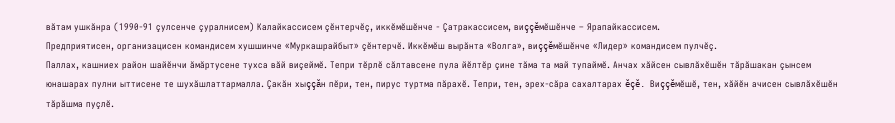вăтам ушкăнра (1990-91 çулсенче çуралнисем) Калайкассисем çĕнтерчĕç, иккĕмĕшĕнче - Çатракассисем, виççĕмĕшĕнче – Ярапайкассисем.
Предприятисен, организацисен командисем хушшинче «Муркашрайбыт» çĕнтерчĕ. Иккĕмĕш вырăнта «Волга», виççĕмĕшĕнче «Лидер» командисем пулчĕç.
Паллах, кашниех район шайĕнчи ăмăртусене тухса вăй виçеймĕ. Тепри тĕрлĕ сăлтавсене пула йĕлтĕр çине тăма та май тупаймĕ. Анчах хăйсен сывлăхĕшĕн тăрăшакан çынсем юнашарах пулни ыттисене те шухăшлаттармалла. Çакăн хыççăн пĕри, тен, пирус туртма пăрахĕ. Тепри, тен, эрех-сăра сахалтарах ĕçĕ. Виççĕмĕшĕ, тен, хăйĕн ачисен сывлăхĕшĕн тăрăшма пуçлĕ.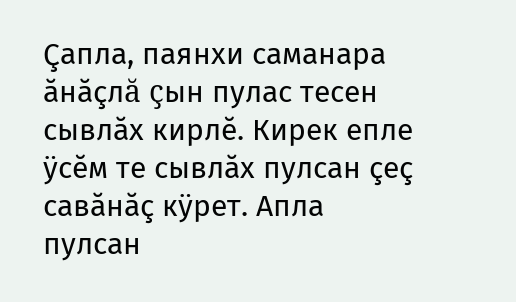Çапла, паянхи саманара ăнăçлă çын пулас тесен сывлăх кирлĕ. Кирек епле ÿсĕм те сывлăх пулсан çеç савăнăç кÿрет. Апла пулсан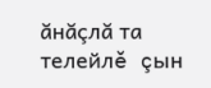ăнăçлă та телейлĕ çын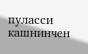пуласси кашнинчен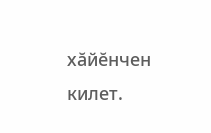хăйĕнчен килет.